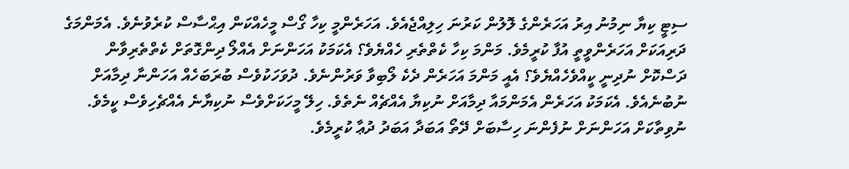ސިޓީ ކިޔާ ނިމުނު އިރު އަހަރެންގެ ލޮލުން ކަރުނަ ހިލިއްޖެއެވެ. އަހަރެންމީ ކިހާ ގޯސް މީހެއްކަން އިޙްސާސް ކުރެވުނެވެ. އެމަންމަގެ ދަރިއަކަށް އަހަރެންވީތީ އުފާ ކުރީމެވެ. މަންމަ ކިހާ ކެތްތެރި ހެއްޔެވެ؟ އެކަމަކު އަހަންނަށް އެއްލޯ ދިންގޮތަށް ކެތްތެރިވާން ދަސްކޮށް ނުދިނީ ކީއްވެހެއްޔެވެ؟ އެއީ މަންމަ އަހަރެން ދެކެ ލޯބިވާ ވަރުންނެވެ. ދުވަހަކުވެސް ބުރަބަހެއް އަހަންނާ ދިމާއަށް ނުބުނެއެވެ. އެކަމަކު އަހަރެން އެމަންމައާ ދިމާއަށް ނުކިޔާ އެއްޗެއް ނެތެވެ. ހިލޭ މީހަކަށްވެސް ނުކިޔާނެ އެއްޗެހިވެސް ކީމެވެ. ނުވިތާކަށް އަހަންނަށް ނުފެންނަ ހިސާބަށް ދޭތޯ އަބަދާ އަބަދު ދުޢާ ކުރީމެވެ.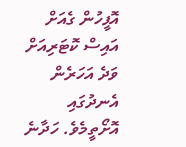އޮފީހުން ގެއަށް އައިސް ކޮޓަރިއަށް ވަދެ އަހަރެން އެނދުގައި އޮށޯތީމެވެ. ހަދާނެ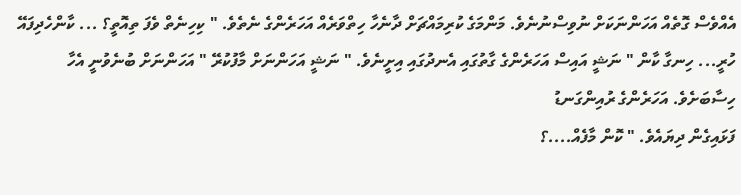އެއްވެސް ގޮތެއް އަހަންނަކަށް ނުވިސްނުނެވެ. މަންމަގެ ކުރިމައްޗަށް ދާނެހާ ހިތްވަރެއް އަހަރެންގެ ނެތެވެ. " ކިހިނެތް ވެފަ ތިއޮތީ؟ ... ކާންހެދިފައޭ ހުރީ... ހިނގާ ކާން " ނަޝީ އައިސް އަހަރެންގެ ގާތުގައި އެނދުގައި އިށީނެވެ. " ނަޝީ އަހަންނަށް މާފުކުރޭ " އަހަންނަށް ބުނެވުނީ އެހާ ހިސާބަށެވެ. އަހަރެންގެ ރުއިންގަނޑު
ފަޅައިގެން ދިޔައެވެ. " ކޮން މާފެއް....؟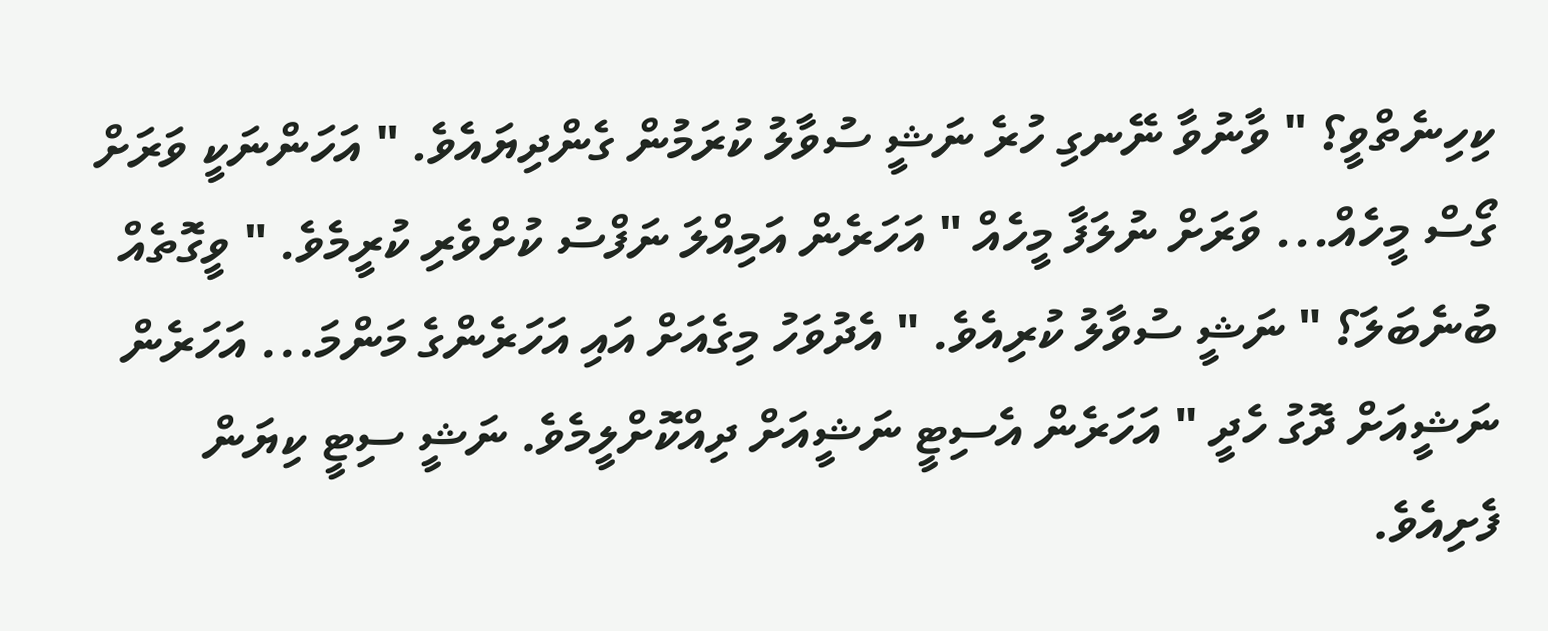ކިހިނެތްވީ؟ " ވާނުވާ ނޭނގި ހުރެ ނަޝީ ސުވާލު ކުރަމުން ގެންދިޔައެވެ. " އަހަންނަކީ ވަރަށް ގޯސް މީހެއް... ވަރަށް ނުލަފާ މީހެއް " އަހަރެން އަމިއްލަ ނަފްސު ކުށްވެރި ކުރީމެވެ. " ވީގޮތެއް ބުނެބަލަ؟ " ނަޝީ ސުވާލު ކުރިއެވެ. " އެދުވަހު މިގެއަށް އައި އަހަރެންގެ މަންމަ... އަހަރެން ނަޝީއަށް ދޮގު ހެދީ " އަހަރެން އެސިޓީ ނަޝީއަށް ދިއްކޮށްލީމެވެ. ނަޝީ ސިޓީ ކިޔަން ފެށިއެވެ.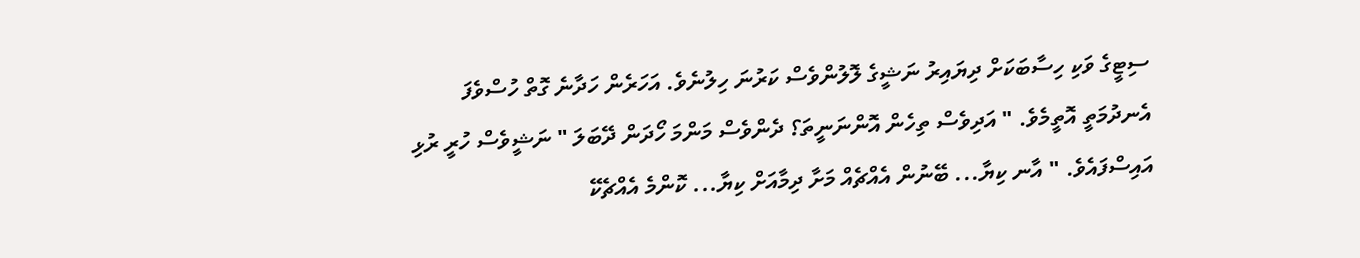ސިޓީގެ ވަކި ހިސާބަކަށް ދިޔައިރު ނަޝީގެ ލޮލުންވެސް ކަރުނަ ހިލުނެވެ. އަހަރެން ހަދާނެ ގޮތް ހުސްވެފަ އެނދުމަތީ އޮތީމެވެ. " އަދިވެސް ތިހެން އޮންނަނީތަ؟ ދެންވެސް މަންމަ ހޯދަން ދޭބަލަ " ނަޝީވެސް ހުރީ ރުޅި އައިސްފައެވެ. " އާނ ކިޔާ... ބޭނުން އެއްޗެއް މަށާ ދިމާއަށް ކިޔާ... ކޮންމެ އެއްޗެކޭ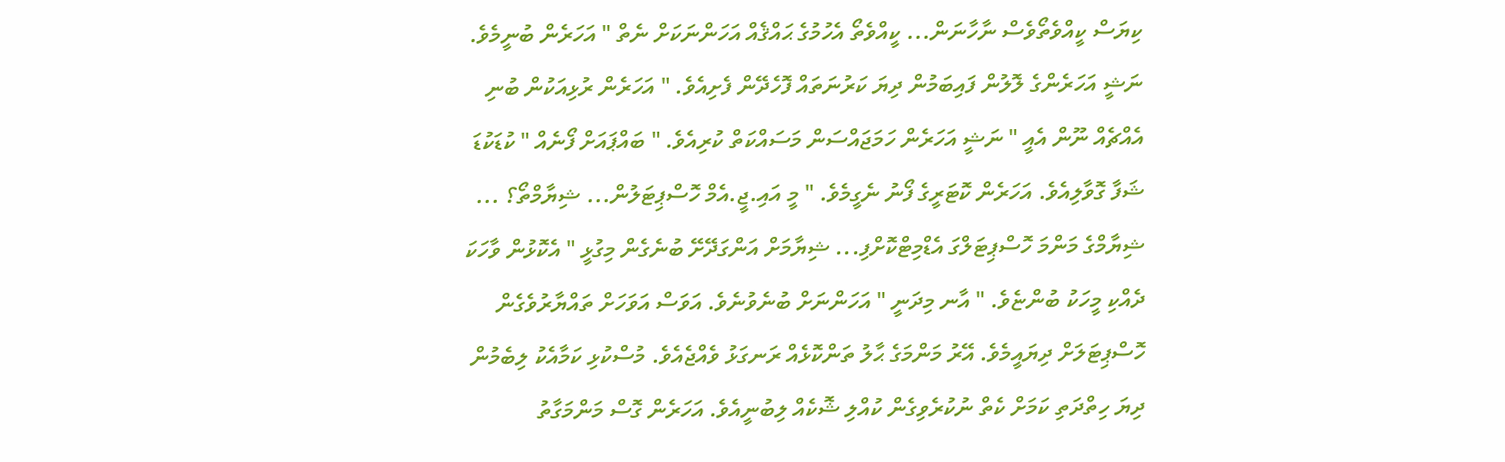ކިޔަސް ކީއްވެތޯވެސް ނާހާނަން... ކީއްވެތޯ އެހުމުގެ ޙައްޤެއް އަހަންނަކަށް ނެތް " އަހަރެން ބުނީމެވެ. ނަޝީ އަހަރެންގެ ލޮލުން ފައިބަމުން ދިޔަ ކަރުނަތައް ފޮހެދޭން ފެށިއެވެ. " އަހަރެން ރުޅިއަކުން ބުނި އެއްޗެއް ނޫން އެއީ " ނަޝީ އަހަރެން ހަމަޖައްސަން މަސައްކަތް ކުރިއެވެ. " ބައްޕައަށް ފޯނެއް " ކުޑަކުޑަ ޝަފާ ގޮވާލިއެވެ. އަހަރެން ކޮޓަރީގެ ފޯނު ނެގީމެވެ. " މީ އައި.ޖީ.އެމް ހޮސްޕިޓަލުން... ޝިޔާމްތޯ؟ ... ޝިޔާމްގެ މަންމަ ހޮސްޕިޓަލްގަ އެޑްމިޓްކޮށްފި... ޝިޔާމަށް އަންގަދޭށޭ ބުނެގެން މިގުޅީ " އެކޮޅުން ވާހަކަ ދެއްކި މީހަކު ބުންޏެވެ. " އާނ މިދަނީ " އަހަންނަށް ބުނެވުނެވެ. އަވަސް އަވަހަށް ތައްޔާރުވެގެން ހޮސްޕިޓަލަށް ދިޔައީމެވެ. އޭރު މަންމަގެ ޙާލު ތަންކޮޅެއް ރަނގަޅު ވެއްޖެއެވެ. މުސްކުޅި ކަމާއެކު ލިބެމުން ދިޔަ ހިތްދަތި ކަމަށް ކެތް ނުކުރެވިގެން ކުއްލި ޝޮކެއް ލިބުނީއެވެ. އަހަރެން ގޮސް މަންމަގާތު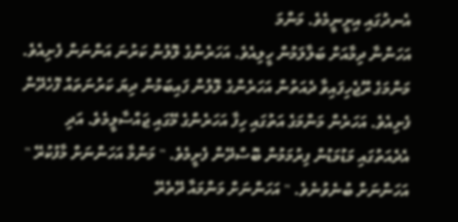އެނދުގައި އިށީނީމެވެ. މަންމަ
އަހަންނާ ދިމާއަށް ބަލާލަމުން ހީލިއެވެ. އަހަރެންގެ ލޮލުން ކަރުނަ އަންނަން ފެށިއެވެ. މަންމަގެ ރޫޖެހިފައިވާ ދެއަތުން އަހަރެންގެ ލޮލުން ފައިބަމުން ދިޔަ ކަރުނަތައް ފޮހެދޭން ފެށިއެވެ. އަހަރެން މަންމަގެ އަތުގައި ހިފާ އަހަރެންގެ މޭގައި ޖައްސާލީމެވެ. އަދި އެދެއަތުގައި މަޑުމަޑުން ފިރުމަމުން ބޮސްދޭން ފެށީމެވެ. " މަންމާ އަހަންނަށް މާފުކުރޭ " އަހަންނަށް ބުނެވުނެވެ. " އަހަންނަށް މަންމައާ ދޭތެރޭ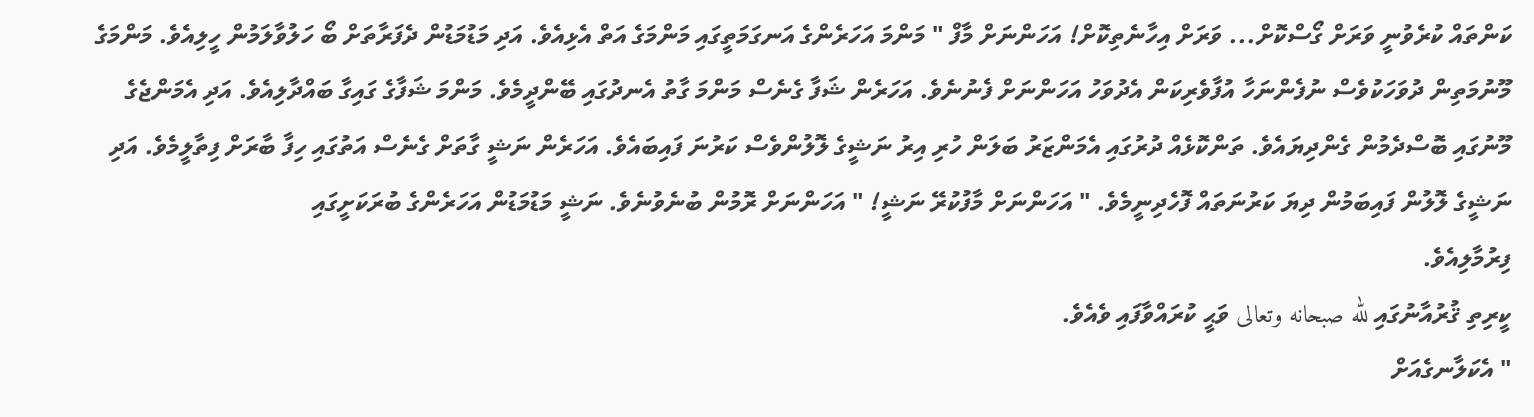ކަންތައް ކުރެވުނީ ވަރަށް ގޯސްކޮށް... ވަރަށް އިހާނެތިކޮށް! އަހަންނަށް މާފް " މަންމަ އަހަރެންގެ އަނގަމަތީގައި މަންމަގެ އަތް އެޅިއެވެ. އަދި މަޑުމަޑުން ދެފަރާތަށް ބޯ ހަލުވާލަމުން ހީލިއެވެ. މަންމަގެ މޫނުމަތިން ދުވަހަކުވެސް ނުފެންނަހާ އުފާވެރިކަން އެދުވަހު އަހަންނަށް ފެނުނެވެ. އަހަރެން ޝަފާ ގެނެސް މަންމަ ގާތު އެނދުގައި ބޭންދީމެވެ. މަންމަ ޝަފާގެ ގައިގާ ބައްދާލިއެވެ. އަދި އެމަންޖެގެ މޫނުގައި ބޮސްދެމުން ގެންދިޔައެވެ. ތަންކޮޅެއް ދުރުގައި އެމަންޒަރު ބަލަން ހުރި އިރު ނަޝީގެ ލޮލުންވެސް ކަރުނަ ފައިބައެވެ. އަހަރެން ނަޝީ ގާތަށް ގެނެސް އަތުގައި ހިފާ ބާރަށް ފިތާލީމެވެ. އަދި ނަޝީގެ ލޮލުން ފައިބަމުން ދިޔަ ކަރުނަތައް ފޮހެދިނީމެވެ. " އަހަންނަށް މާފުކުރޭ ނަޝީ! " އަހަންނަށް ރޮމުން ބުނެވުނެވެ. ނަޝީ މަޑުމަޑުން އަހަރެންގެ ބުރަކަށީގައި
ފިރުމާލިއެވެ.
ކީރިތި ޤުރުއާނުގައި لله صبحانه وتعالى ވަޙީ ކުރައްވާފައި ވެއެވެ.
" އެކަލާނގެއަށް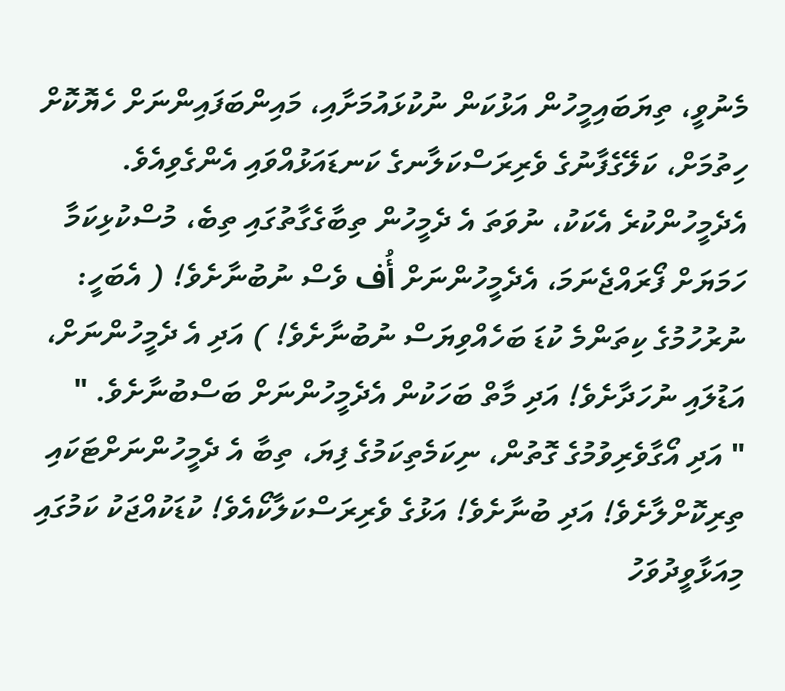މެނުވީ، ތިޔަބައިމީހުން އަޅުކަން ނުކުޅައުމަށާއި، މައިންބަފައިންނަށް ހެޔޮކޮށް ހިތުމަށް، ކަލޭގެފާނުގެ ވެރިރަސްކަލާނގެ ކަނޑައަޅުއްވައި އެންގެވިއެވެ. އެދެމީހުންކުރެ އެކަކު، ނުވަތަ އެ ދެމީހުން ތިބާގެގާތުގައި ތިބެ، މުސްކުޅިކަމާ ހަމަޔަށް ފޯރައްޖެނަމަ، އެދެމީހުންނަށް أُف ވެސް ނުބުނާށެވެ! ( އެބަހީ: ނުރުހުމުގެ ކިތަންމެ ކުޑަ ބަހެއްވިޔަސް ނުބުނާށެވެ! ) އަދި އެ ދެމީހުންނަށް، އަޑުލައި ނުހަދާށެވެ! އަދި މާތް ބަހަކުން އެދެމީހުންނަށް ބަސްބުނާށެވެ. "
" އަދި އޯގާވެރިވުމުގެ ގޮތުން، ނިކަމެތިކަމުގެ ފިޔަ، ތިބާ އެ ދެމީހުންނަށްޓަކައި ތިރިކޮށްލާށެވެ! އަދި ބުނާށެވެ! އަޅުގެ ވެރިރަސްކަލާކޯއެވެ! ކުޑަކުއްޖަކު ކަމުގައި މިއަޅާވީދުވަހު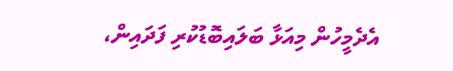އެދެމީހުން މިއަޅާ ބަލައިބޮޑުކުރި ފަދައިން،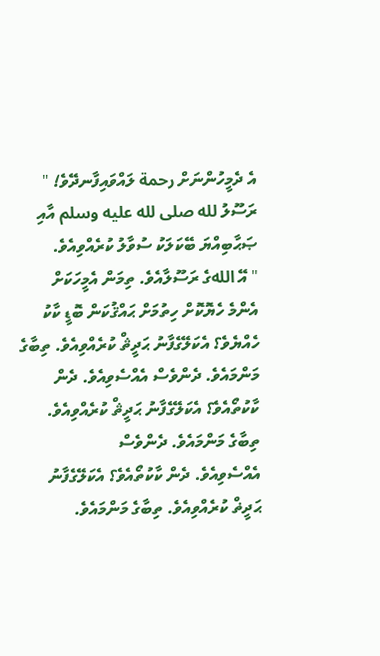އެ ދެމީހުންނަށް رحمة ލައްވައިފާނދޭވެ! "
ރަސޫލު لله صلى لله عليه وسلم އާއި ޞަޙާބިއްޔަ ބޭކަލަކު ސުވާލު ކުރެއްވިއެވެ.
" އޭ اللهގެ ރަސޫލާއެވެ. ތިމަން އެމީހަކަށް އެންމެ ހެޔޮކޮށް ހިތުމަށް ޙައްޤުކަން ބޮޑީ ކާކު ހެއްޔެވެ؟ އެކަލޭގެފާނު ޙަދީޘް ކުރެއްވިއެވެ. ތިބާގެ
މަންމައެވެ. ދެންވެސް އެއްސެވިއެވެ. ދެން ކާކުތޯއެވެ؟ އެކަލޭގެފާނު ޙަދީޘް ކުރެއްވިއެވެ. ތިބާގެ މަންމައެވެ. ދެންވެސް
އެއްސެވިއެވެ. ދެން ކާކުތޯއެވެ؟ އެކަލޭގެފާނު ޙަދީޡް ކުރެއްވިއެވެ. ތިބާގެ މަންމައެވެ.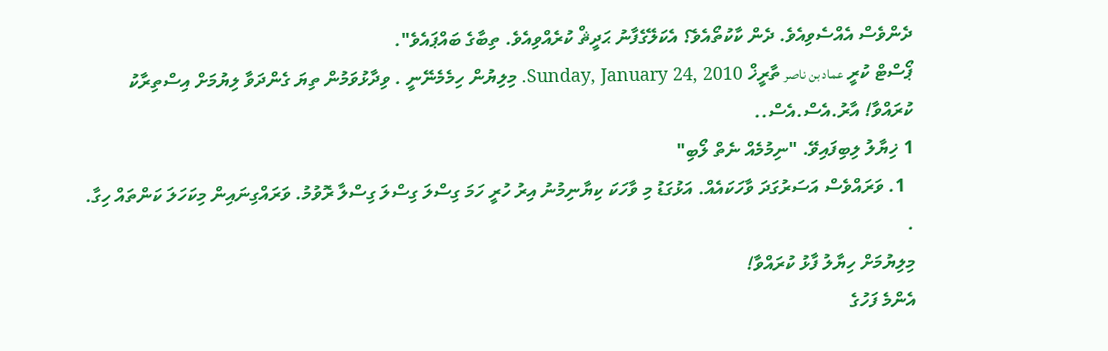ދެންވެސް އެއްސެވިއެވެ. ދެން ކާކުތޯއެވެ؟ އެކަލޭގެފާނު ޙަދީޘް ކުރެއްވިއެވެ. ތިބާގެ ބައްޕައެވެ".
ޕޯސްޓް ކުރީ عماد بن ناصر ތާރީޚް Sunday, January 24, 2010. މިލިޔުން ހިމެމެނޭނީ . ވިދާޅުވަމުން ތިޔަ ގެންދަވާ ލިޔުމަށް އިސްތިރާކު ކުރައްވާ! އާރު.އެސް.އެސް..
1 ޚިޔާލު ލިބިފައިވޭ. "ނިމުމެއް ނެތް ލޯބި"
  1. ވަރައްވެސް އަސަރުގަދަ ވާހަކައެއް. އަޅުގަޑު މި ވާހަކަ ކިޔާނިމުނު އިރު ހުރީ ހަމަ ގިސްލަ ގިސްލަ ގިސްލާ ރޮވުމު. ވަރައްގިނައިން މިކަހަލަ ކަންތައް ހިގާ. .
މިލިޔުމަށް ހިޔާލު ފާޅު ކުރައްވާ!
އެންމެ ފަހުގެ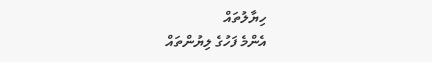ހިޔާލުތައް
އެންމެ ފަހުގެ ލިޔުންތައް